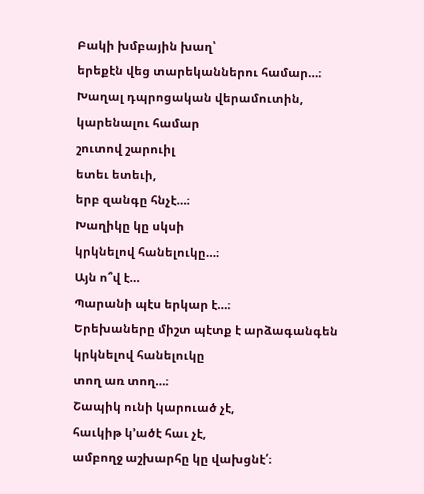Բակի խմբային խաղ՝
երեքէն վեց տարեկաններու համար…։
Խաղալ դպրոցական վերամուտին,
կարենալու համար
շուտով շարուիլ
ետեւ ետեւի,
երբ զանգը հնչէ…։
Խաղիկը կը սկսի
կրկնելով հանելուկը…։
Այն ո՞վ է…
Պարանի պէս երկար է…։
Երեխաները միշտ պէտք է արձագանգեն
կրկնելով հանելուկը
տող առ տող…։
Շապիկ ունի կարուած չէ,
հաւկիթ կ՚ածէ հաւ չէ,
ամբողջ աշխարհը կը վախցնէ՛։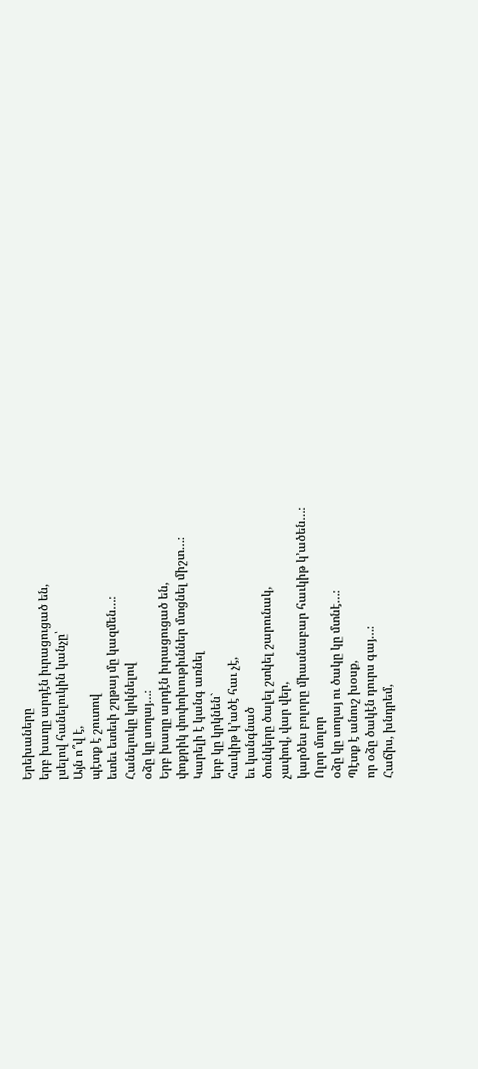Երեխաները
երբ խաղը արդէն իւրացուցած են,
լսելով հանելուկին կանչը՝
Այն ո՞վ է,
պէտք է շուտով
ետեւ ետեւի շղթայ մը կազմեն…։
Հանելուկը կրկնելով
օձը կը սողայ…։
Երբ խաղը արդէն իւրացուցած են,
փոքրիկ փոփոխութիւններ մտցնել միշտ…։
Կարելի է կանգ առնել
երբ կը կրկնեն`
հաւկիթ կ՚ածէ հաւ չէ,
եւ կանգնած
ծունկերը ծալել շտկել շարունակ,
չափով, վար վեր,
կարծես բոլորը միասնաբար հաւկիթ կ՚ածեն…։
Ոլոր մոլոր
օձը կը սողայ ու ծակը կը մտնէ…։
Պէտք է անուշ խօսք,
որ օձը ծակէն դուրս գայ…։
Հաճիս, խնդրեմ,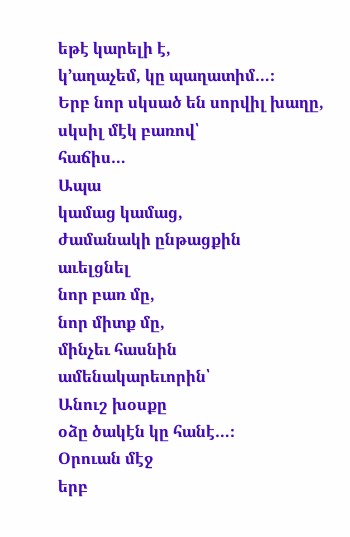եթէ կարելի է,
կ՚աղաչեմ, կը պաղատիմ…։
Երբ նոր սկսած են սորվիլ խաղը,
սկսիլ մէկ բառով՝
հաճիս…
Ապա
կամաց կամաց,
ժամանակի ընթացքին
աւելցնել
նոր բառ մը,
նոր միտք մը,
մինչեւ հասնին
ամենակարեւորին՝
Անուշ խօսքը
օձը ծակէն կը հանէ…։
Օրուան մէջ
երբ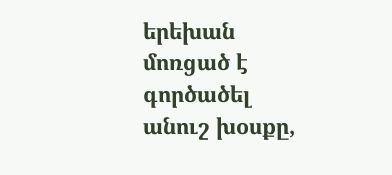երեխան մոռցած է գործածել անուշ խօսքը,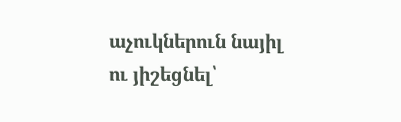աչուկներուն նայիլ ու յիշեցնել՝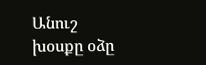Անուշ խօսքը օձը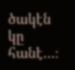ծակէն կը հանէ…։